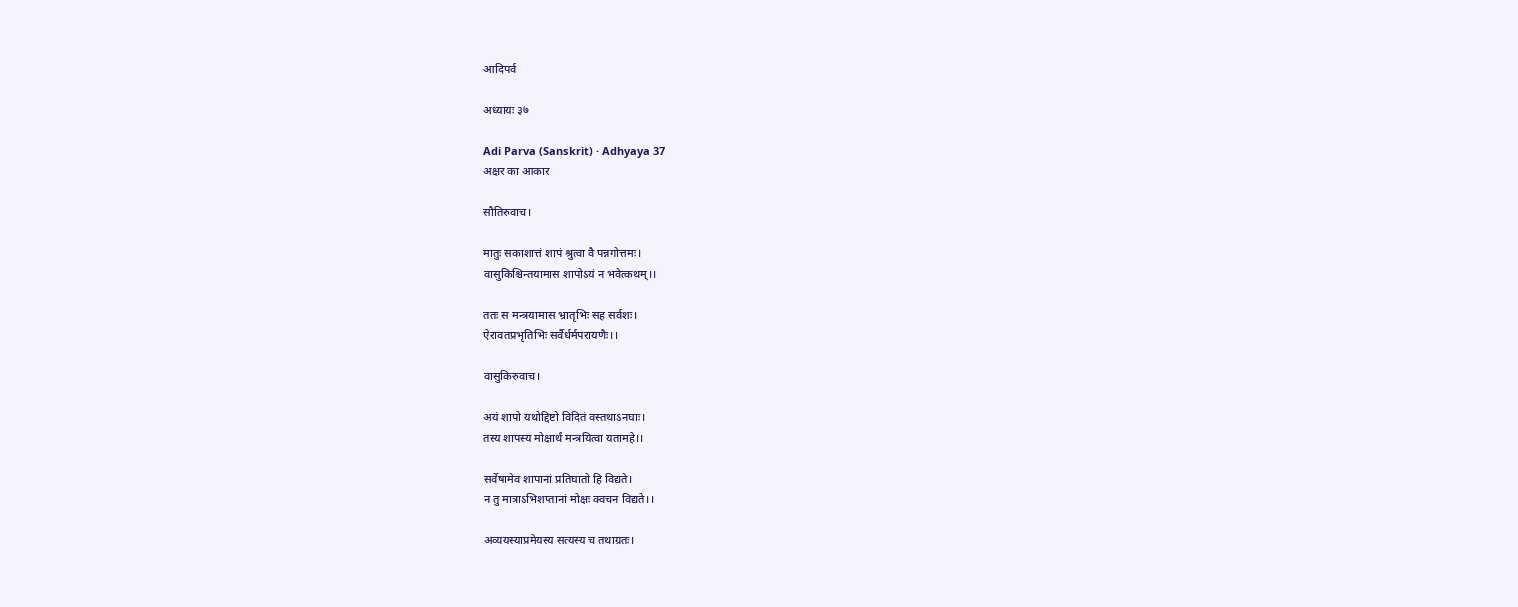आदिपर्व

अध्यायः ३७

Adi Parva (Sanskrit) · Adhyaya 37
अक्षर का आकार

सौतिरुवाच।

मातुः सकाशात्तं शापं श्रुत्वा वै पन्नगोत्तमः।
वासुकिश्चिन्तयामास शापोऽयं न भवेत्कथम्।।

ततः स मन्त्रयामास भ्रातृभिः सह सर्वशः।
ऐरावतप्रभृतिभिः सर्वैर्धर्मपरायणैः।।

वासुकिरुवाच।

अयं शापो यथोद्दिष्टो विदितं वस्तथाऽनघाः।
तस्य शापस्य मोक्षार्थं मन्त्रयित्वा यतामहे।।

सर्वेषामेव शापानां प्रतिघातो हि विद्यते।
न तु मात्राऽभिशप्तानां मोक्षः क्वचन विद्यते।।

अव्ययस्याप्रमेयस्य सत्यस्य च तथाग्रतः।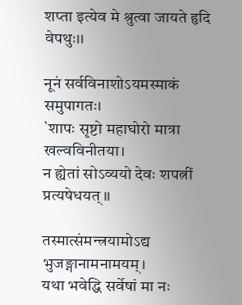शप्ता इत्येव मे श्रुत्वा जायते हृदि वेपथुः।।

नूनं सर्वविनाशोऽयमस्माकं समुपागतः।
`शापः सृष्टो महाघोरो मात्रा खल्वविनीतया।
न ह्येतां सोऽव्ययो देवः शपत्नीं प्रत्यषेधयत्।।

तस्मात्संमन्त्रयामोऽद्य भुजङ्गानामनामयम्।
यथा भवेद्धि सर्वेषां मा नः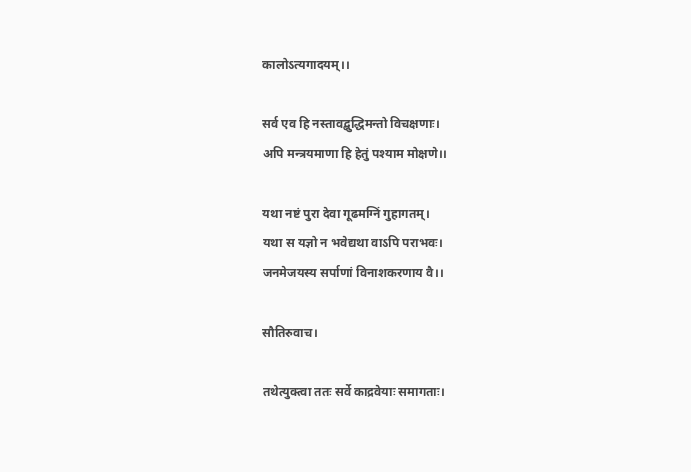कालोऽत्यगादयम्।।

सर्व एव हि नस्तावद्बुद्धिमन्तो विचक्षणाः।
अपि मन्त्रयमाणा हि हेतुं पश्याम मोक्षणे।।

यथा नष्टं पुरा देवा गूढमग्निं गुहागतम्।
यथा स यज्ञो न भवेद्यथा वाऽपि पराभवः।
जनमेजयस्य सर्पाणां विनाशकरणाय वै।।

सौतिरुवाच।

तथेत्युक्त्वा ततः सर्वे काद्रवेयाः समागताः।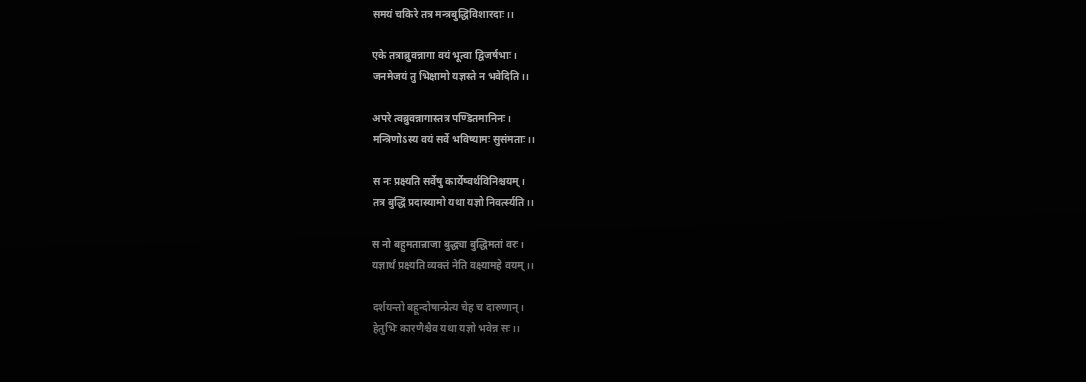समयं चकिरे तत्र मन्त्रबुद्धिविशारदाः।।

एके तत्राब्रुवन्नागा वयं भूत्वा द्विजर्षभाः।
जनमेजयं तु भिक्षामो यज्ञस्ते न भवेदिति।।

अपरे त्वब्रुवन्नागास्तत्र पण्डितमानिनः।
मन्त्रिणोऽस्य वयं सर्वे भविष्यामः सुसंमताः।।

स नः प्रक्ष्यति सर्वेषु कार्येष्वर्थविनिश्चयम्।
तत्र बुद्धिं प्रदास्यामो यथा यज्ञो निवर्त्स्यति।।

स नो बहुमतान्राजा बुद्ध्या बुद्धिमतां वरः।
यज्ञार्थं प्रक्ष्यति व्यक्तं नेति वक्ष्यामहे वयम्।।

दर्शयन्तो बहून्दोषान्प्रेत्य चेह च दारुणान्।
हेतुभिः कारणैश्चैव यथा यज्ञो भवेन्न सः।।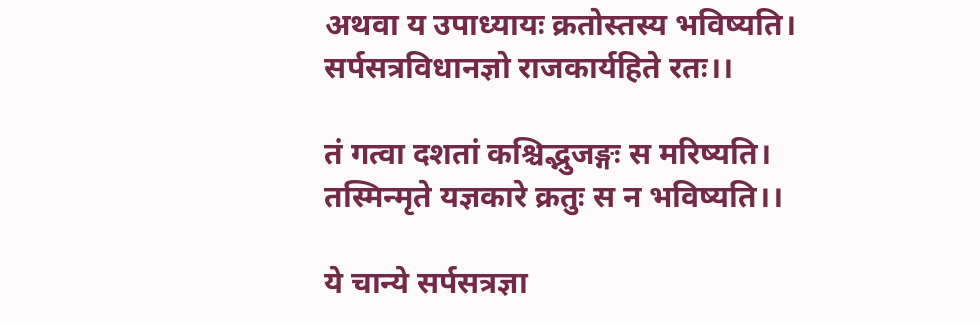अथवा य उपाध्यायः क्रतोस्तस्य भविष्यति।
सर्पसत्रविधानज्ञो राजकार्यहिते रतः।।

तं गत्वा दशतां कश्चिद्भुजङ्गः स मरिष्यति।
तस्मिन्मृते यज्ञकारे क्रतुः स न भविष्यति।।

ये चान्ये सर्पसत्रज्ञा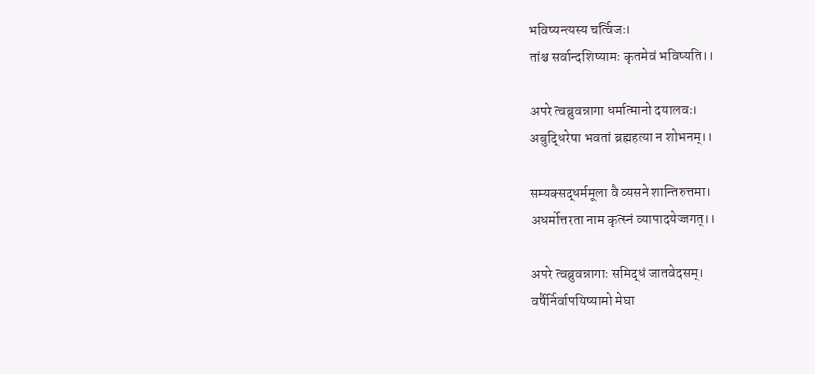भविष्यन्त्यस्य चर्त्विजः।
तांश्च सर्वान्दशिष्यामः कृतमेवं भविष्यति।।

अपरे त्वब्रुवन्नागा धर्मात्मानो दयालवः।
अबुद्धिरेषा भवतां ब्रह्महत्या न शोभनम्।।

सम्यक्सद्धर्ममूला वै व्यसने शान्तिरुत्तमा।
अधर्मोत्तरता नाम कृत्स्नं व्यापादयेज्जगत्।।

अपरे त्वब्रुवन्नागाः समिद्धं जातवेदसम्।
वर्षैर्निर्वापयिष्यामो मेघा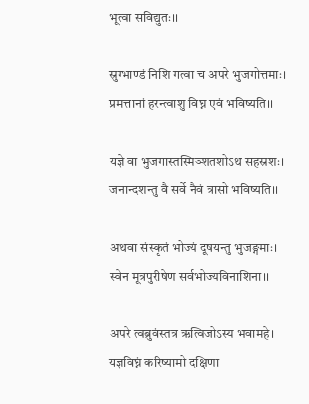भूत्वा सविद्युतः।।

स्रुग्भाण्डं निशि गत्वा च अपरे भुजगोत्तमाः।
प्रमत्तानां हरन्त्वाशु विघ्न एवं भविष्यति।।

यज्ञे वा भुजगास्तस्मिञ्शतशोऽथ सहस्रशः।
जनान्दशन्तु वै सर्वे नैवं त्रासो भविष्यति।।

अथवा संस्कृतं भोज्यं दूषयन्तु भुजङ्गमाः।
स्वेन मूत्रपुरीषेण सर्वभोज्यविनाशिना।।

अपरे त्वब्रुवंस्तत्र ऋत्विजोऽस्य भवामहे।
यज्ञविघ्नं करिष्यामो दक्षिणा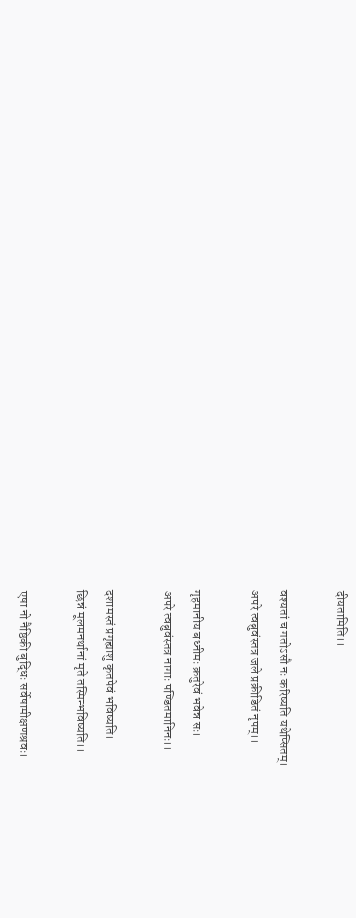दीयतामिति।।

वश्यतां च गतोऽसौ नः करिष्यति यथेप्सितम्।
अपरे त्वब्रुवंस्तत्र जले प्रक्रीडितं नृपम्।।

गृहमानीय बध्नीमः क्रतुरेवं भवेन्न सः।
अपरे त्वब्रुवंस्तत्र नागाः पण्डितमानिनः।।

दशामस्तं प्रगृह्याशु कृतपेवं भविष्यति।
छिन्नं मूलमनर्थानां मृते तस्मिन्भविष्यति।।

एषा नो नैष्ठिकी बुद्धिः सर्वेषामीक्षणश्रवः।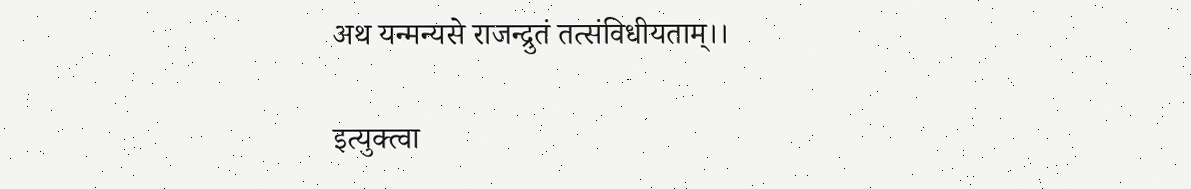अथ यन्मन्यसे राजन्द्रुतं तत्संविधीयताम्।।

इत्युक्त्वा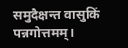समुदैक्षन्त वासुकिं पन्नगोत्तमम्।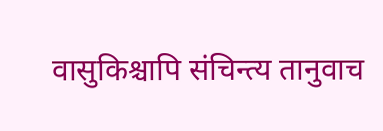वासुकिश्चापि संचिन्त्य तानुवाच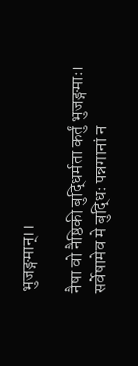भुजङ्गमान्।।

नैषा वो नैष्ठिकी बुद्धिर्मता कर्तुं भुजङ्गमाः।
सर्वेषामेव मे बुद्धिः पन्नगानां न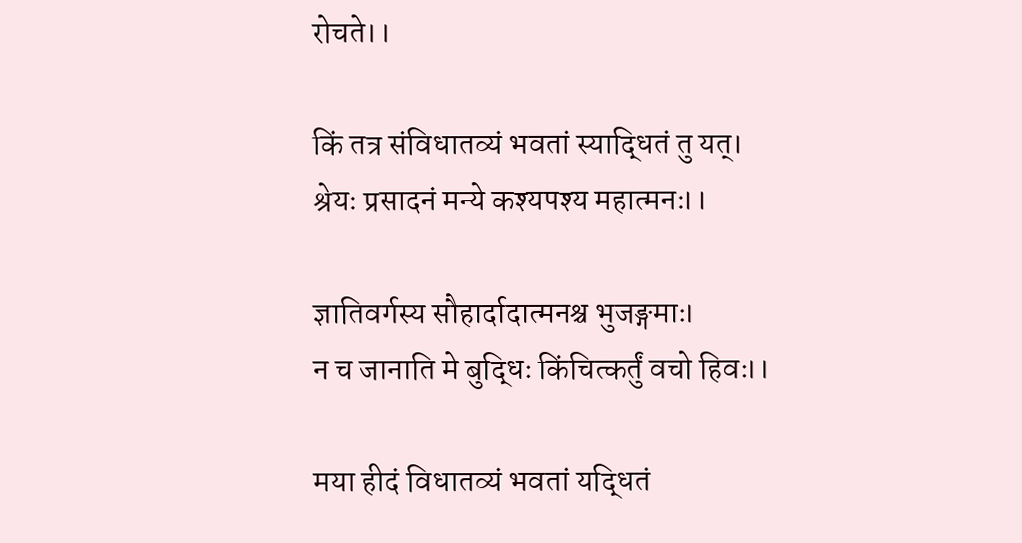रोचते।।

किं तत्र संविधातव्यं भवतां स्याद्धितं तु यत्।
श्रेयः प्रसादनं मन्ये कश्यपश्य महात्मनः।।

ज्ञातिवर्गस्य सौहार्दादात्मनश्च भुजङ्गमाः।
न च जानाति मे बुद्धिः किंचित्कर्तुं वचो हिवः।।

मया हीदं विधातव्यं भवतां यद्धितं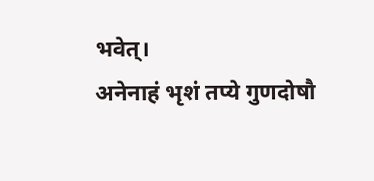भवेत्।
अनेनाहं भृशं तप्ये गुणदोषौ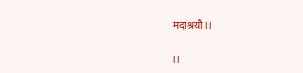मदाश्रयौ।।

।।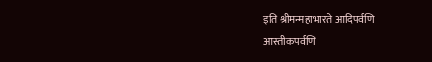इति श्रीमन्महाभारते आदिपर्वणि
आस्तीकपर्वणि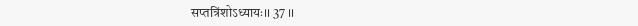सप्तत्रिंशोऽध्यायः।। 37 ।।